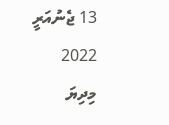13 ޖެނުއަރީ 2022
މިދިޔަ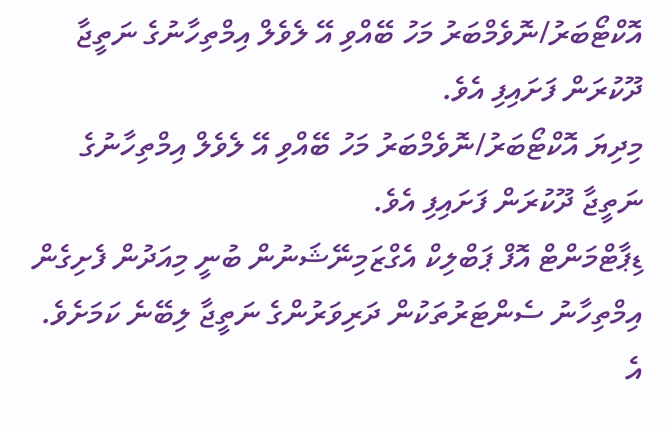އޮކްޓޯބަރު/ނޮވެމްބަރު މަހު ބޭއްވި އޭ ލެވެލް އިމްތިހާނުގެ ނަތީޖާ ދޫކުރަން ފަށައިފި އެވެ.
މިދިޔަ އޮކްޓޯބަރު/ނޮވެމްބަރު މަހު ބޭއްވި އޭ ލެވެލް އިމްތިހާނުގެ ނަތީޖާ ދޫކުރަން ފަށައިފި އެވެ.
ޑިޕާޓްމަންޓް އޮފް ޕަބްލިކް އެގްޒަމިނޭޝަނުން ބުނީ މިއަދުން ފެށިގެން އިމްތިހާނު ސެންޓަރުތަކުން ދަރިވަރުންގެ ނަތީޖާ ލިބޭނެ ކަމަށެވެ.
އެ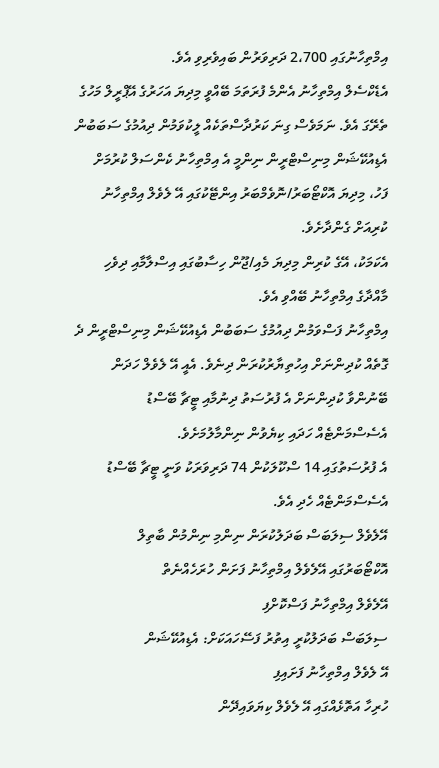އިމްތިހާނުގައި 2،700 ދަރިވަރުން ބައިވެރިވި އެވެ.
އެޑެކްސެލް އިމްތިހާނު އެންމެ ފުރަތަމަ ބޭއްވީ މިދިޔަ އަހަރުގެ އޭޕްރީލް މަހުގެ ތެރޭގަ އެވެ. ނަމަވެސް ގިނަ ކަރުދާސްތަކެއް ލީކުވަމުން ދިއުމުގެ ސަބަބުން އެޑިއުކޭޝަން މިނިސްޓްރީން ނިންމީ އެ އިމްތިހާނު ކެންސަލް ކުރުމަށް ފަހު، މިދިޔަ އޮކްޓޯބަރު/ނޮވެމްބަރު އިންޓޭކުގައި އޭ ލެވެލް އިމްތިހާނު ކުރިއަށް ގެންދާށެވެ.
އެކަމަކު، އޭގެ ކުރިން މިދިޔަ މެއި/ޖޫން ހިސާބުގައި އިސްލާމާއި ދިވެހި މާއްދާގެ އިމްތިހާނު ބޭއްވި އެވެ.
އިމްތިހާނު ފަސްވަމުން ދިއުމުގެ ސަބަބުން އެޑިއުކޭޝަން މިނިސްޓްރީން ދެ ގޮތެއް ކުދިންނަށް އިހުތިޔާރުކުރަން ދިނެވެ. އެއީ އޭ ލެވެލް ހަދަން ބޭނުންވާ ކުދިންނަށް އެ ފުރުސަތު ދިނުމާއި ޓީޗާ ބޭސްޑު އެސެސްމަންޓެއް ހަދައި ކިޔެވުން ނިންމާލުމަށެވެ.
އެ ފުރުސަތުގައި 14 ސްކޫލަކުން 74 ދަރިވަރަކު ވަނީ ޓީޗާ ބޭސްޑު އެސެސްމަންޓެއް ހެދި އެވެ.
އޭލެވެލް ސިލަބަސް ބަދަލުކުރަން ނިންމި ނިންމުން ބާތިލް
އޮކްޓޯބަރުގައި އޭލެވެލް އިމްތިހާނު ފަށަން ހުރަހެއްނެތް
އޭލެވެލް އިމްތިހާނު ފަސްކޮށްފި
ސިލަބަސް ބަދަލުކުރީ އިތުރު ފަސޭހައަކަށް: އެޑިއުކޭޝަން
އޭ ލެވެލް އިމްތިހާނު ފަށައިފި
ހުރިހާ އަތޮޅެއްގައި އޭ ލެވެލް ކިޔަވައިދޭން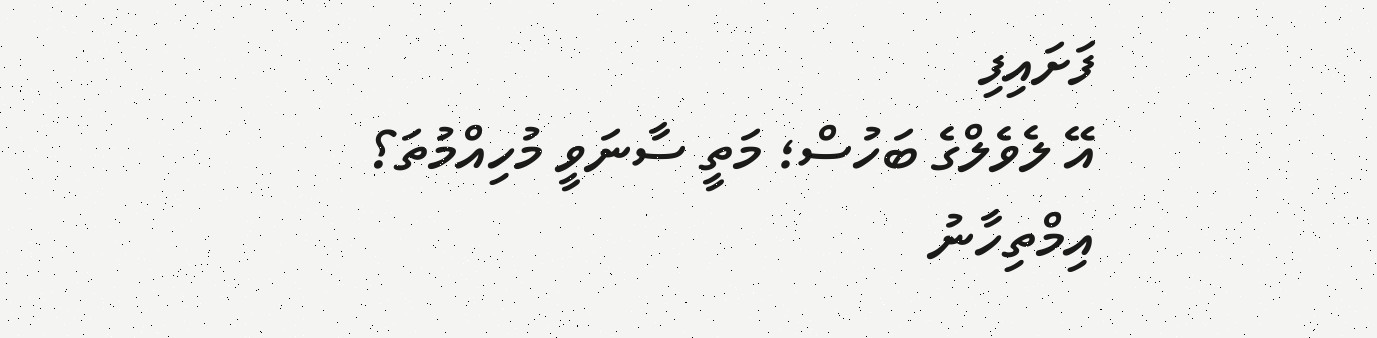ފަށައިފި
އޭ ލެވެލްގެ ބަހުސް؛ މަތީ ސާނަވީ މުހިއްމުތަ؟
އިމްތިހާނު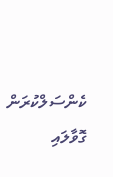ކެންސަލްކުރަން ގޮވާލައި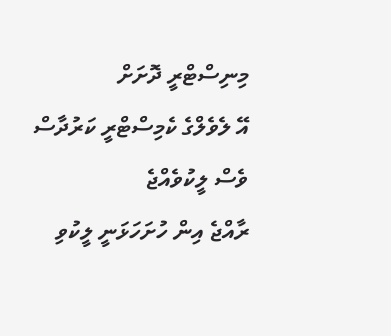މިނިސްޓްރީ ދޮށަށް
އޭ ލެވެލްގެ ކެމިސްޓްރީ ކަރުދާސް ވެސް ލީކުވެއްޖެ
ރާއްޖެ އިން ހުށަހަޅަނީ ލީކުވި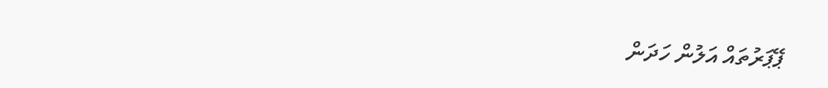ޕޭޕަރުތައް އަލުން ހަދަން